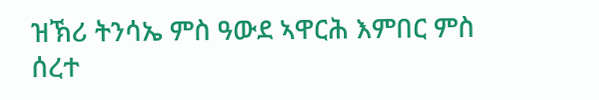ዝኽሪ ትንሳኤ ምስ ዓውደ ኣዋርሕ እምበር ምስ ሰረተ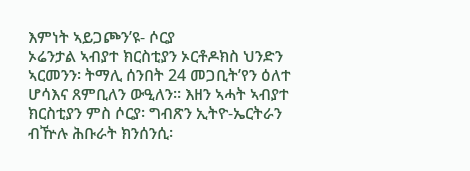እምነት ኣይጋጮን’ዩ- ሶርያ
ኦሬንታል ኣብያተ ክርስቲያን ኦርቶዶክስ ህንድን ኣርመንን፡ ትማሊ ሰንበት 24 መጋቢት’የን ዕለተ ሆሳእና ጸምቢለን ውዒለን። እዘን ኣሓት ኣብያተ ክርስቲያን ምስ ሶርያ፡ ግብጽን ኢትዮ-ኤርትራን ብዅሉ ሕቡራት ክንሰንሲ፡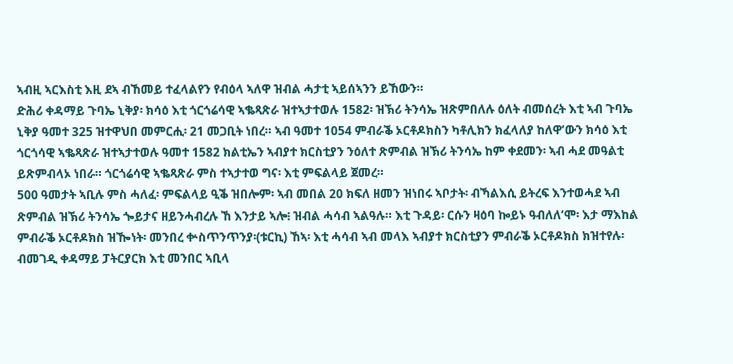ኣብዚ ኣርእስቲ እዚ ደኣ ብኸመይ ተፈላልየን የብዕላ ኣለዋ ዝብል ሓታቲ ኣይሰኣንን ይኸውን።
ድሕሪ ቀዳማይ ጉባኤ ኒቅያ፡ ክሳዕ እቲ ጎርጎሬሳዊ ኣቈጻጽራ ዝተኣታተወሉ 1582፡ ዝኽሪ ትንሳኤ ዝጽምበለሉ ዕለት ብመሰረት እቲ ኣብ ጉባኤ ኒቅያ ዓመተ 325 ዝተዋህበ መምርሒ፡ 21 መጋቢት ነበረ። ኣብ ዓመተ 1054 ምብራቕ ኦርቶዶክስን ካቶሊክን ክፈላለያ ከለዋ’ውን ክሳዕ እቲ ጎርጎሳዊ ኣቈጻጽራ ዝተኣታተወሉ ዓመተ 1582 ክልቲኤን ኣብያተ ክርስቲያን ንዕለተ ጽምብል ዝኽሪ ትንሳኤ ከም ቀደመን፡ ኣብ ሓደ መዓልቲ ይጽምብላኦ ነበራ። ጎርጎሬሳዊ ኣቈጻጽራ ምስ ተኣታተወ ግና፡ እቲ ምፍልላይ ጀመረ።
500 ዓመታት ኣቢሉ ምስ ሓለፈ፡ ምፍልላይ ዒቕ ዝበሎም፡ ኣብ መበል 20 ክፍለ ዘመን ዝነበሩ ኣቦታት፡ ብኻልእሲ ይትረፍ እንተወሓደ ኣብ ጽምብል ዝኽሪ ትንሳኤ ጐይታና ዘይንሓብረሉ ኸ እንታይ ኣሎ፧ ዝብል ሓሳብ ኣልዓሉ። እቲ ጉዳይ፡ ርሱን ዛዕባ ኰይኑ ዓብለለ’ሞ፡ እታ ማእከል ምብራቕ ኦርቶዶክስ ዝዀነት፡ መንበረ ቍስጥንጥንያ፡(ቱርኪ) ኸኣ፡ እቲ ሓሳብ ኣብ መላእ ኣብያተ ክርስቲያን ምብራቕ ኦርቶዶክስ ክዝተየሉ፡ ብመገዲ ቀዳማይ ፓትርያርክ እቲ መንበር ኣቢላ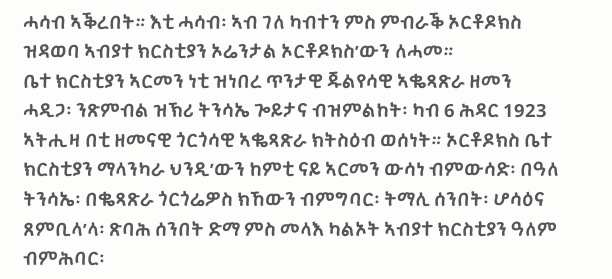ሓሳብ ኣቕረበት። እቲ ሓሳብ፡ ኣብ ገለ ካብተን ምስ ምብራቕ ኦርቶዶክስ ዝዳወባ ኣብያተ ክርስቲያን ኦሬንታል ኦርቶዶክስ’ውን ለሓመ።
ቤተ ክርስቲያን ኣርመን ነቲ ዝነበረ ጥንታዊ ጁልየሳዊ ኣቈጻጽራ ዘመን ሓዲጋ፡ ንጽምብል ዝኽሪ ትንሳኤ ጐይታና ብዝምልከት፡ ካብ 6 ሕዳር 1923 ኣትሒዛ በቲ ዘመናዊ ጎርጎሳዊ ኣቈጻጽራ ክትስዕብ ወሰነት። ኦርቶዶክስ ቤተ ክርስቲያን ማላንካራ ህንዲ’ውን ከምቲ ናይ ኣርመን ውሳነ ብምውሳድ፡ በዓለ ትንሳኤ፡ በቈጻጽራ ጎርጎሬዎስ ክኸውን ብምግባር፡ ትማሊ ሰንበት፡ ሆሳዕና ጸምቢላ’ላ፡ ጽባሕ ሰንበት ድማ ምስ መላእ ካልኦት ኣብያተ ክርስቲያን ዓለም ብምሕባር፡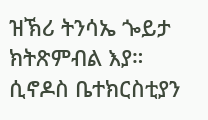ዝኽሪ ትንሳኤ ጐይታ ክትጽምብል እያ።
ሲኖዶስ ቤተክርስቲያን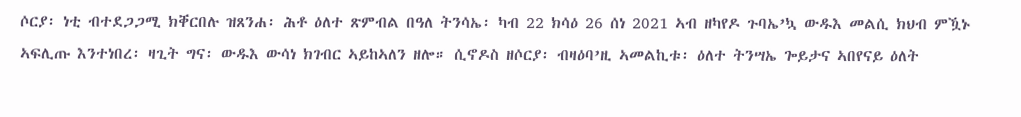ሶርያ፡ ነቲ ብተደጋጋሚ ክቐርበሉ ዝጸንሐ፡ ሕቶ ዕለተ ጽምብል በዓለ ትንሳኤ፡ ካብ 22 ክሳዕ 26 ሰነ 2021 ኣብ ዘካየዶ ጉባኤ’ኳ ውዱእ መልሲ ክህብ ምዃኑ ኣፍሊጡ እንተነበረ፡ ዛጊት ግና፡ ውዱእ ውሳነ ክገብር ኣይከኣለን ዘሎ። ሲኖዶስ ዘሶርያ፡ ብዛዕባ’ዚ ኣመልኪቱ፡ ዕለተ ትንሣኤ ጐይታና ኣበየናይ ዕለት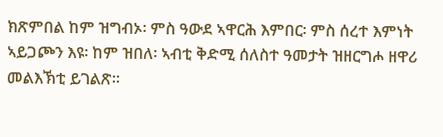ክጽምበል ከም ዝግብኦ፡ ምስ ዓውደ ኣዋርሕ እምበር፡ ምስ ሰረተ እምነት ኣይጋጮን እዩ፡ ከም ዝበለ፡ ኣብቲ ቅድሚ ሰለስተ ዓመታት ዝዘርግሖ ዘዋሪ መልእኽቲ ይገልጽ።